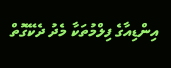އިންޑިއާގެ ފިލްމުތަކާ މެދު ދެކޭގޮތް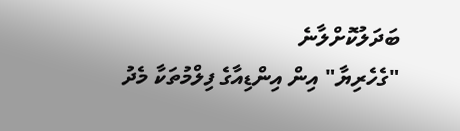ބަދަލުކޮށްލާނެ
"ގެހެރިޔާ" އިން އިންޑިއާގެ ފިލްމުތަކާ މެދު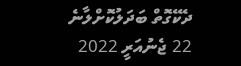ދެކޭގޮތް ބަދަލުކޮށްލާނެ
22 ޖެނުއަރީ 2022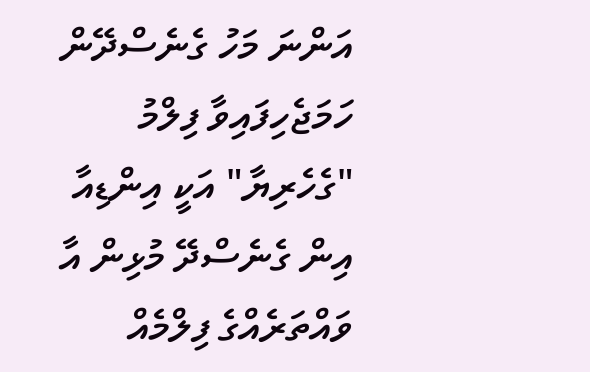އަންނަ މަހު ގެނެސްދޭން ހަމަޖެހިފައިވާ ފިލްމު "ގެހެރިޔާ" އަކީ އިންޑިއާ އިން ގެނެސްދޭ މުޅިން އާ ވައްތަރެއްގެ ފިލްމެއް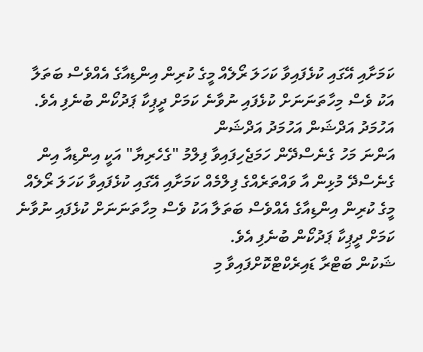ކަމަށާއި އޭގައި ކުޅެފައިވާ ކަހަލަ ރޯލެއް މީގެ ކުރިން އިންޑިއާގެ އެއްވެސް ބަތަލާ އަކު ވެސް މިހާތަނަނަށް ކުޅެފައި ނުވާނެ ކަމަށް ދީޕިކާ ޕަދުކޯން ބުނެފި އެވެ.
އަހުމަދު އަދްޝަން އަހުމަދު އަދްޝަން
އަންނަ މަހު ގެނެސްދޭން ހަމަޖެހިފައިވާ ފިލްމު "ގެހެރިޔާ" އަކީ އިންޑިއާ އިން ގެނެސްދޭ މުޅިން އާ ވައްތަރެއްގެ ފިލްމެއް ކަމަށާއި އޭގައި ކުޅެފައިވާ ކަހަލަ ރޯލެއް މީގެ ކުރިން އިންޑިއާގެ އެއްވެސް ބަތަލާ އަކު ވެސް މިހާތަނަނަށް ކުޅެފައި ނުވާނެ ކަމަށް ދީޕިކާ ޕަދުކޯން ބުނެފި އެވެ.
ޝަކުން ބަޓްރާ ޑައިރެކްޓްކޮށްފައިވާ މި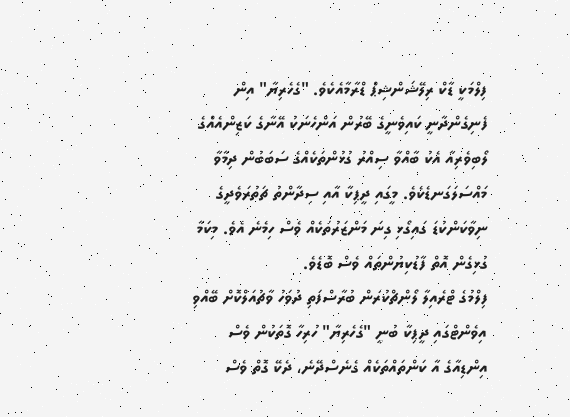ފިލްމަކީ ޑާކް ރިލޭޝަންޝިޕް ޑްރާމާއެކެވެ. "ގެހެރިޔާ" އިން ފެނިގެންދާނީ ކައިވެނީގެ ބޭރުން އަންހެނަކު އޭނާގެ ކަޒިންއެއްގެ ލޯބިވެރިއާ އެކު ބާއްވާ ސިއްރު ގުޅުންތަކެއްގެ ސަބަބުން ދިމާވާ މައްސަލަގަނޑެކެވެ. މީގައި ދީޕިކާ އާއި ސިދާންތު ޗަތުރަވެދީގެ ނިވާކަންކުޑަ ގައިގޯޅި ގިނަ މަންޒަރުތަކެއް ވެސް ހިމެނެ އެވެ. މިކަމާ ގުޅިގެން އޮތް ފާޑުކިޔުންތައް ވެސް ބޮޑެވެ.
ފިލްމުގެ ޓްރެއިލާ ލޯންޗްކުރަން ބުރާސްފަތި ދުވަހު ވާޗުއަލްކޮށް ބޭއްވި އިވެންޓްގައި ދީޕިކާ ބުނީ "ގެހެރިޔާ" ހުރިހާ ގޮތަކުން ވެސް އިންޑިއާގެ އާ ކަންތައްތަކެއް ގެނެސްދޭނެ، ދެކޭ ގޮތް ވެސް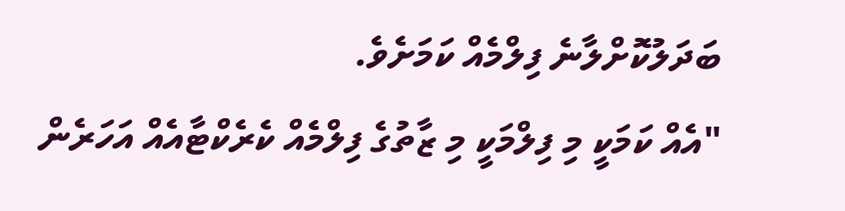ބަދަލުކޮށްލާނެ ފިލްމެއް ކަމަށެވެ.
"އެއް ކަމަކީ މި ފިލްމަކީ މި ޒާތުގެ ފިލްމެއް ކެރެކްޓާއެއް އަހަރެން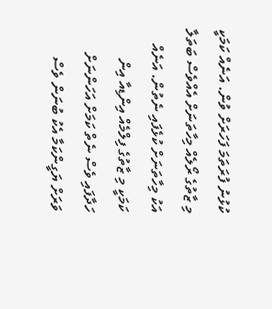ކުޅުނު ފުރަތަމަ ފަހަރަށް ވުން. އަނެއް ކަމަކީ މި ޒާތުގެ ރޯލެއް މިހާތަނަށް އެއްވެސް ބަތަލާ އަކު މިހާތަނަށް ކުޅެފައި ނެތުން. އަނެއް ކަމަކީ މި ޒާތުގެ ފިލްމެއް އިންޑިއާ އިން ހަދާފައި ވެސް ނެތް ކަމަށް އަހަންނަށް ވަރަށް ޔަގީންކަމާ އެކު ބުނަން ވެސް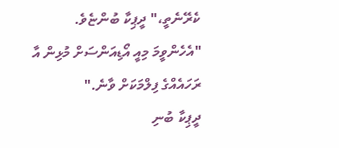ކެރޭނެތީ،" ދީޕިކާ ބުންޏެވެ.
"އެހެންވީމަ މިއީ އޯޑިއަންސަށް މުޅިން އާ ރަހައެއްގެ ފިލްމަކަށް ވާނެ."
ދީޕިކާ ބުނި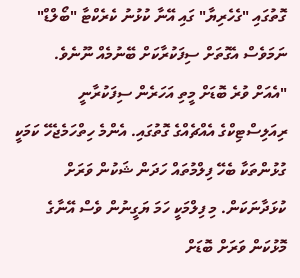ގޮތުގައި "ގެހެރިޔާ" ގައި އޭނާ ކުޅުނު ކެރެކްޓާ "ބޯލްޑް" ނަމަވެސް އެގޮތަށް ސިފަކުރާކަށް ބޭނުމެއް ނޫނެވެ.
"އެއަށް ވުރެ ބޮޑަށް މީތި އަހަރެން ސިފަކުރާނީ ރިއަލިސްޓިކްގެ އެއްޗެއްގެ ގޮތުގައި. އެންމެ ހިތްހަމެޖެހޭ ކަމަކީ ގުޅުންތަކާ ބެހޭ ފިލްމުތައް ހަދަން ޝަކުން ވަރަށް ކުޅަދާނަކަން. މި ފިލްމަކީ ހަމަ ޔަގީނުން ވެސް އޭނާގެ މޮޅުކަން ވަރަށް ބޮޑަށް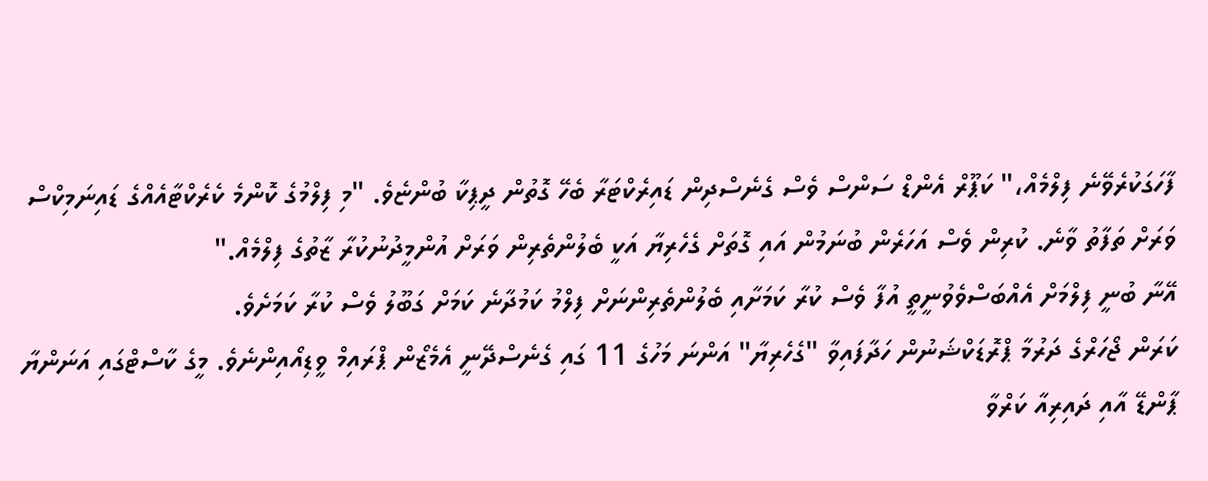ފާހަގަކުރެވޭނެ ފިލްމެއް،" ކަޕޫރް އެންޑް ސަންސް ވެސް ގެނެސްދިން ޑައިރެކްޓަރާ ބެހޭ ގޮތުން ދީޕިކާ ބުންޏެވެ. "މި ފިލްމުގެ ކޮންމެ ކެރެކްޓާއެއްގެ ޑައިނަމިކްސް ވަރަށް ތަފާތު ވާނެ. ކުރިން ވެސް އަހަރެން ބުނަމުން އައި ގޮތަށް ގެހެރިޔާ އަކީ ބެލުންތެރިން ވަރަށް އުންމީދުނުކުރާ ޒާތުގެ ފިލްމެއް."
އޭނާ ބުނީ ފިލްމަށް އެއްބަސްވެވުނީތީ އުފާ ވެސް ކުރާ ކަމަށާއި ބެލުންތެރިންނަށް ފިލްމު ކަމުދާނެ ކަމަށް ގަބޫލު ވެސް ކުރާ ކަމަށެވެ.
ކަރަން ޖޯހަރްގެ ދަރުމާ ޕްރޮޑަކްޝަނުން ހަދާފައިވާ "ގެހެރިޔާ" އަންނަ މަހުގެ 11 ގައި ގެނެސްދޭނީ އެމެޒޯން ޕްރައިމް ވީޑިއޯއިންނެވެ. މީގެ ކާސްޓްގައި އަނަންޔާ ޕާންޑޭ އާއި ދައިރިއާ ކަރްވާ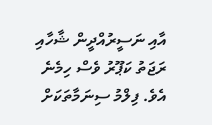އާއި ނަސީރުއްދީން ޝާހާއި ރަޖަތު ކަޕޫރު ވެސް ހިމެނެ އެވެ. ފިލްމު ސިނަމާތަކަށް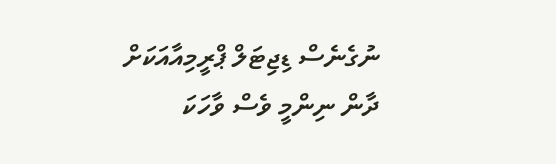ނުގެނެސް ޑިޖިޓަލް ޕްރީމިއާއަކަށް ދާން ނިންމީ ވެސް ވާހަކަ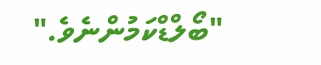"ބޯލްޑްކަމުންނެވެ."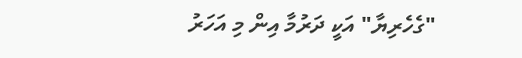"ގެހެރިޔާ" އަކީ ދަރުމާ އިން މި އަހަރު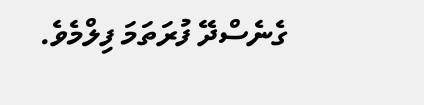ގެނެސްދޭ ފުރަތަމަ ފިލްމެވެ.